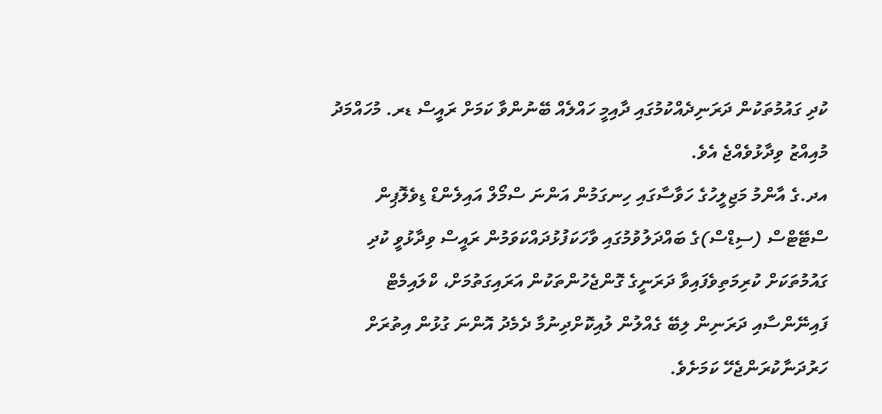ކުދި ގައުމުތަކުން ދަރަނިދެއްކުމުގައި ދާއިމީ ހައްލެއް ބޭނުންވާ ކަމަށް ރައީސް ޑރ. މުހައްމަދު މުއިއްޒު ވިދާޅުވެއްޖެ އެވެ.
އދ.ގެ އާންމު މަޖިލީހުގެ ހަވާސާގައި ހިނގަމުން އަންނަ ސްމޯލް އައިލެންޑް ޑިވެލޮޕިން ސްޓޭޓްސް (ސިޑްސް)ގެ ބައްދަލުވުމުގައި ވާހަކަފުޅުދައްކަވަމުން ރައީސް ވިދާޅުވީ ކުދި ގައުމުތަކަށް ކުރިމަތިވެފައިވާ ދަރަނީގެ ގޮންޖެހުންތަކުން އަރައިގަތުމަށް، ކްލައިމެޓް ފައިނޭންސާއި ދަރަނިން ލިބޭ ގެއްލުން ލުއިކޮށްދިނުމާ ދެމެދު އޮންނަ ގުޅުން އިތުރަށް ހަރުދަނާކުރަންޖެހޭ ކަމަށެވެ.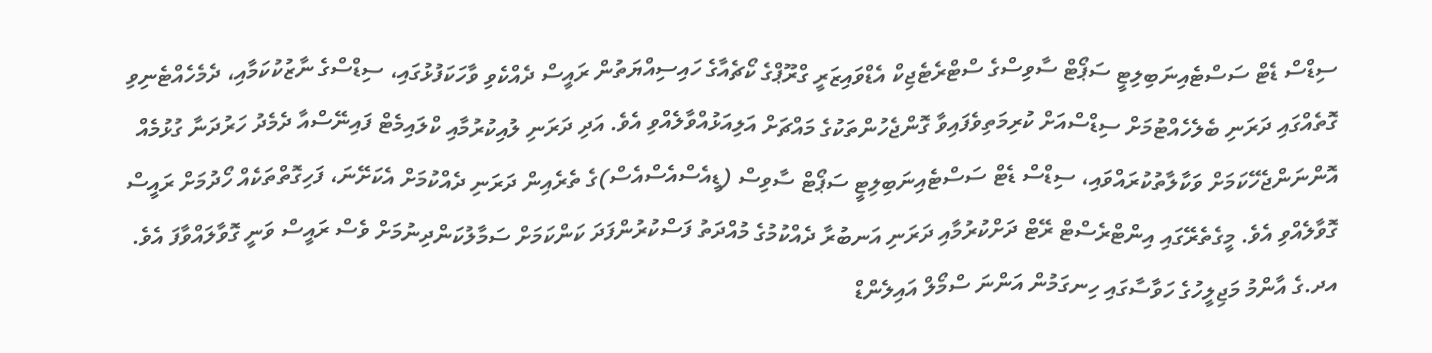ސިޑްސް ޑެޓް ސަސްޓެއިނަބިލިޓީ ސަޕޯޓް ސާވިސްގެ ސްޓްރެޓެޖިކް އެޑްވައިޒަރީ ގްރޫޕްގެ ކޯޗެއާގެ ހައިސިއްޔަތުން ރައީސް ދެއްކެވި ވާހަކަފުޅުގައި، ސިޑްސްގެ ނާޒުކުކަމާއި، ދެމެހެއްޓެނިވި ގޮތެއްގައި ދަރަނި ބެލެހެއްޓުމަށް ސިޑްސްއަށް ކުރިމަތިވެފައިވާ ގޮންޖެހުންތަކުގެ މައްޗަށް އަލިއަޅުއްވާލެއްވި އެވެ. އަދި ދަރަނި ލުއިކުރުމާއި ކްލައިމެޓް ފައިނޭސްއާ ދެމެދު ހަރުދަނާ ގުޅުމެއް އޮންނަންޖެހޭކަމަށް ވަކާލާތުކުރައްވައި، ސިޑްސް ޑެޓް ސަސްޓެއިނަބިލިޓީ ސަޕޯޓް ސާވިސް (ޑީއެސްއެސްއެސް)ގެ ތެރެއިން ދަރަނި ދެއްކުމަށް އެކަށޭނަ، ފަހިގޮތްތަކެއް ހޯދުމަށް ރައީސް ގޮވާލެއްވި އެވެ. މީގެތެރޭގައި އިންޓްރެސްޓް ރޭޓް ދަށްކުރުމާއި ދަރަނި އަނބުރާ ދެއްކުމުގެ މުއްދަތު ފަސްކުރުންފަދަ ކަންކަމަށް ސަމާލުކަންދިނުމަށް ވެސް ރައީސް ވަނީ ގޮވާލައްވާފަ އެވެ.
އދ.ގެ އާންމު މަޖިލީހުގެ ހަވާސާގައި ހިނގަމުން އަންނަ ސްމޯލް އައިލެންޑް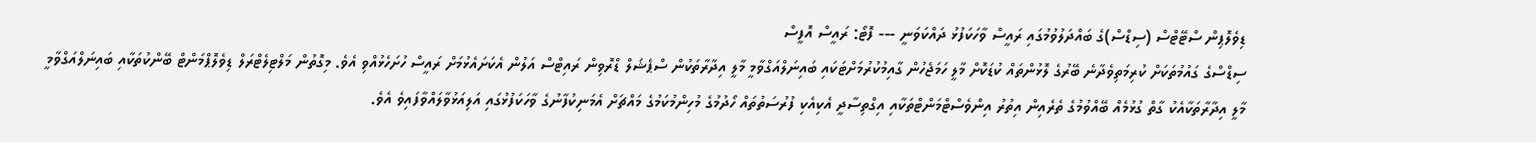ޑިވެލޮޕިން ސްޓޭޓްސް (ސިޑްސް)ގެ ބައްދަލުވުމުގައި ރައީސް ވާހަކަފުޅު ދައްކަވަނީ --- ފޮޓޯ: ރައީސް އޮފީސް
ސިޑްސްގެ ގައުމުތަކަށް ކުރިމަތިވެދާނެ ބޭރުގެ ލޮޅުންތައް ކުޑަކޮށް މާލީ ހަމަޖެހުން ގާއިމުކުރުމަށްޓަކައި ބައިނަލްއަގްވާމީ މާލީ އިދާރާތަކުން ސްޕެޝަލް ޑްރޮވިން ރައިޓްސް އަލުން އެކަށައެޅުމަށް ރައީސް ހުށަހެޅުއްވި އެވެ. މިގޮތުން މަލްޓިލެޓްރަލް ޑިވެލޮޕްމަންޓް ބޭންކުތަކާއި ބައިނަލްއަގްވާމީ މާލީ އިދާރާތަކާއެކު ގާތް ގުޅުމެއް ބޭއްވުމުގެ ތެރެއިން އިތުރު އިންވެސްޓްމަންޓްތަކާއި އިގްތިސާދީ އެކިއެކި ފުރުސަތުތައް ހޯދުމުގެ މުހިންމުކަމުގެ މައްޗަށް އެމަނިކުފާނުގެ ވާހަކަފުޅުގައި އަލިއަޅުވާލައްވާފައިވެ އެވެ.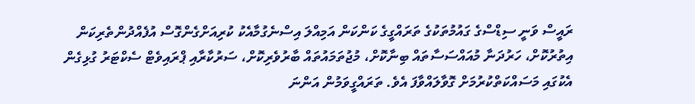ރައީސް ވަނީ ސިޑްސްގެ ގައުމުތަކުގެ ތަރައްގީގެ ކަންކަން އަމިއްލަ އިސްނެގުމާއެކު ކުރިއަށްގެންގޮސް އުފެއްދުންތެރިކަން އިތުރުކޮށް، ހަރުދަނާ މުއައްސަސާތައް ބިނާކޮށް، މުޖުތަމައުތައް ބާރުވެރިކޮށް، ސަރުކާރާއި ޕްރައިވެޓް ސެކްޓަރު ގުޅިގެން އެކުގައި މަސައްކަތްކުރުމަށް ގޮވާލައްވާފަ އެވެ. ތަރައްގީވަމުން އަންނަ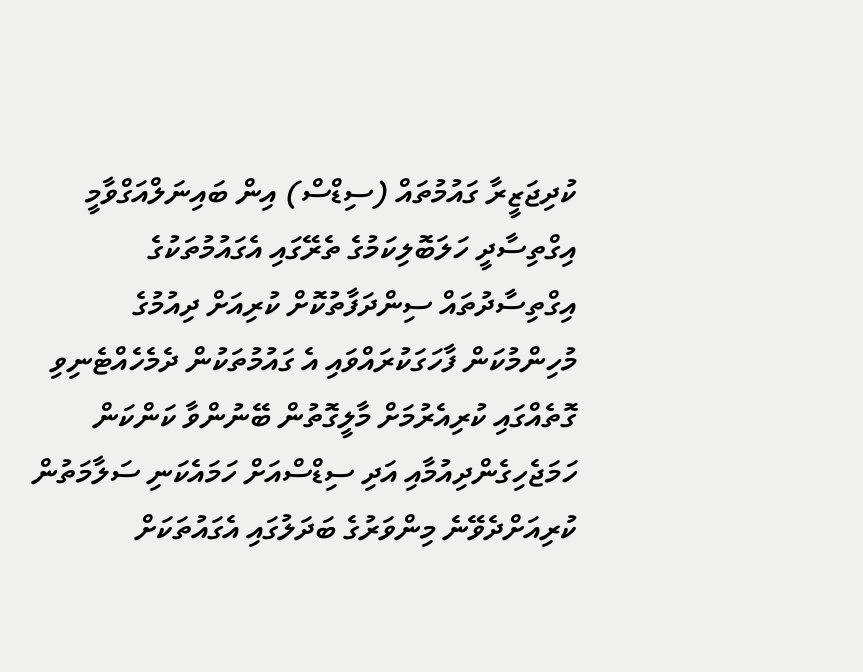ކުދިޖަޒީރާ ގައުމުތައް (ސިޑްސް) އިން ބައިނަލްއަގްވާމީ އިގްތިސާދީ ހަލަބޮލިކަމުގެ ތެރޭގައި އެގައުމުތަކުގެ އިގްތިސާދުތައް ސިންދަފާތުކޮށް ކުރިއަށް ދިއުމުގެ މުހިންމުކަން ފާހަގަކުރައްވައި އެ ގައުމުތަކުން ދެމެހެއްޓެނިވި ގޮތެއްގައި ކުރިއެރުމަށް މާލީގޮތުން ބޭނުންވާ ކަންކަން ހަމަޖެހިގެންދިއުމާއި އަދި ސިޑްސްއަށް ހަމައެކަނި ސަލާމަތުން ކުރިއަށްދެވޭނެ މިންވަރުގެ ބަދަލުގައި އެގައުތަކަށް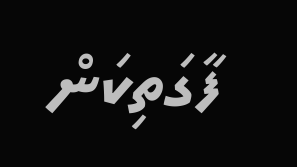ފާގަތިކަން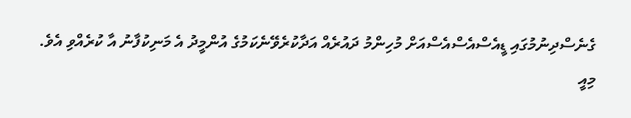ގެނެސްދިނުމުގައި ޑީއެސްއެސްއެސްއަށް މުހިންމު ދައުރެއް އަދާކުރެވޭނެކަމުގެ އުންމީދު އެ މަނިކުފާނު އާ ކުރެއްވި އެވެ.
މިއީ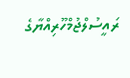ރައީސުލްޖުމްހޫރިއްޔާގެ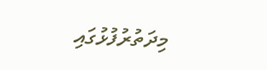މިދަތުރުފުޅުގައި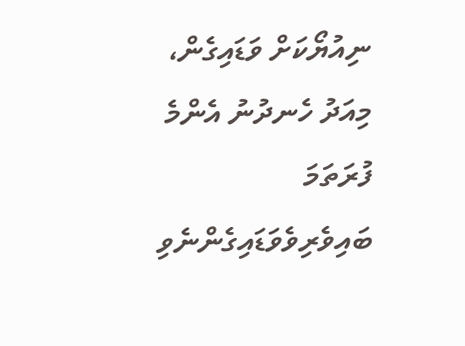ނިއުޔޯކަށް ވަޑައިގެން، މިއަދު ހެނދުނު އެންމެ ފުރަތަމަ ބައިވެރިވެވަޑައިގެންނެވި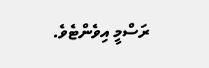ރަސްމީ އިވެންޓެވެ.